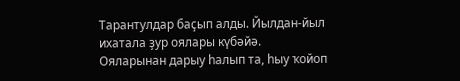Тарантулдар баҫып алды. Йылдан-йыл ихатала ҙур оялары күбәйә.
Ояларынан дарыу һалып та, һыу ҡойоп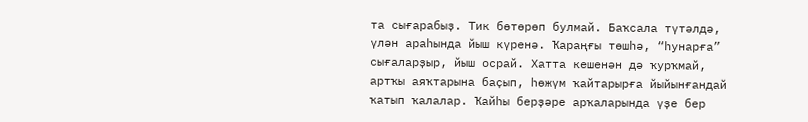та сығарабыҙ. Тик бөтөрөп булмай. Баҡсала түтәлдә, үлән араһында йыш күренә. Ҡараңғы төшһә, “һунарға” сығаларҙыр, йыш осрай. Хатта кешенән дә ҡурҡмай, артҡы аяҡтарына баҫып, һөжүм ҡайтарырға йыйынғандай ҡатып ҡалалар. Ҡайһы берҙәре арҡаларында үҙе бер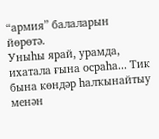“армия” балаларын йөрөтә.
Уныһы ярай, урамда, ихатала ғына осраһа... Тик бына көндәр һалҡынайтыу менән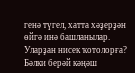генә түгел, хатта хәҙерҙән өйгә инә башланылар. Уларҙан нисек ҡотолорға? Бәлки берәй кәңәш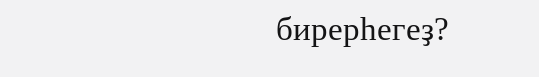бирерһегеҙ?